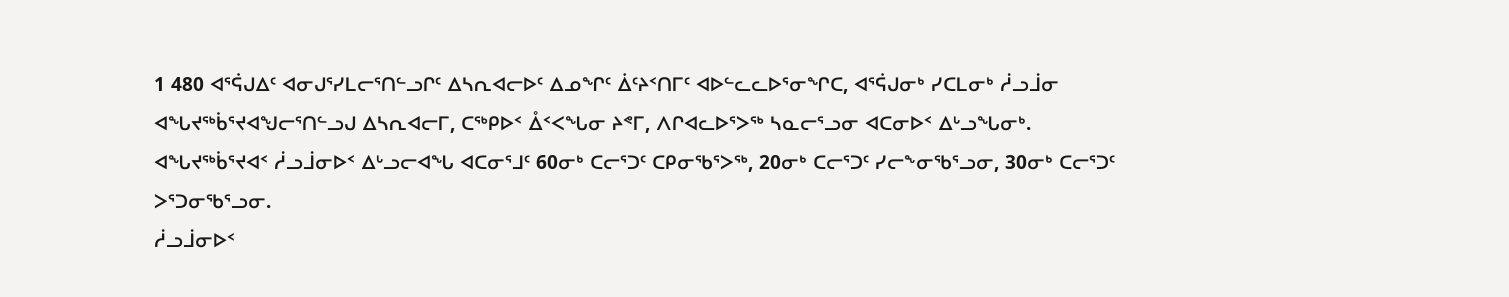1 480 ᐊᕐᕌᒍᐃᑦ ᐊᓂᒍᕐᓯᒪᓕᕐᑎᓪᓗᒋᑦ ᐃᓴᕆᐊᓕᐅᑦ ᐃᓄᖏᑦ ᐄᑦᔨᑉᑎᒥᑦ ᐊᐅᓪᓚᓚᐅᕐᓂᖏᑕ, ᐊᕐᕌᒍᓂᒃ ᓯᑕᒪᓂᒃ ᓲᓗᒨᓂ ᐊᖓᔪᖅᑳᕐᔪᐊᖑᓕᕐᑎᓪᓗᒍ ᐃᓴᕆᐊᓕᒥ, ᑕᖅᑭᐅᑉ ᐂᑉᐸᖓᓂ ᔨᕝᒥ, ᐱᒋᐊᓚᐅᕐᐳᖅ ᓴᓇᓕᕐᓗᓂ ᐊᑕᓂᐅᑉ ᐃᒡᓗᖓᓂᒃ.
ᐊᖓᔪᖅᑳᕐᔪᐊᑉ ᓲᓗᒨᓂᐅᑉ ᐃᒡᓗᓕᐊᖓ ᐊᑕᓂᕐᒧᑦ 60ᓂᒃ ᑕᓕᕐᑐᑦ ᑕᑭᓂᖃᕐᐳᖅ, 20ᓂᒃ ᑕᓕᕐᑐᑦ ᓯᓕᖕᓂᖃᕐᓗᓂ, 30ᓂᒃ ᑕᓕᕐᑐᑦ ᐳᕐᑐᓂᖃᕐᓗᓂ.
ᓲᓗᒨᓂᐅᑉ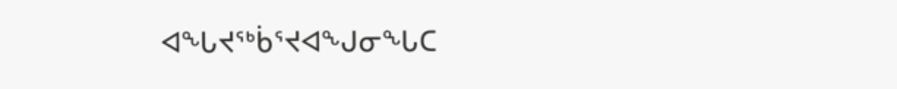ᐊᖓᔪᖅᑳᕐᔪᐊᖑᓂᖓᑕ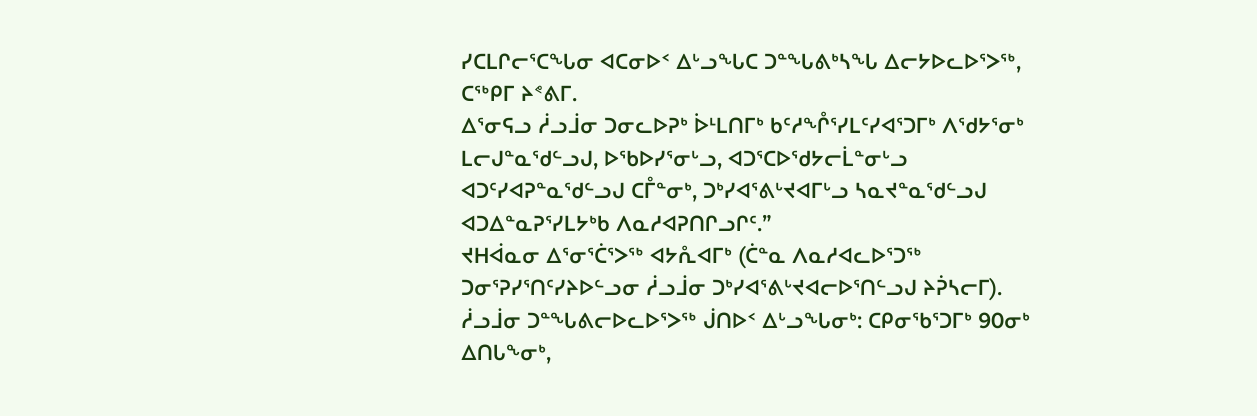ᓯᑕᒪᒋᓕᕐᑕᖓᓂ ᐊᑕᓂᐅᑉ ᐃᒡᓗᖓᑕ ᑐᓐᖓᕕᒃᓴᖓ ᐃᓕᔭᐅᓚᐅᕐᐳᖅ, ᑕᖅᑭᒥ ᔨᕝᕕᒥ.
ᐃᕐᓂᕋᓗ ᓲᓗᒨᓂ ᑐᓂᓚᐅᕈᒃ ᐆᒻᒪᑎᒥᒃ ᑲᑦᓱᖎᕐᓯᒪᑦᓯᐊᕐᑐᒥᒃ ᐱᖁᔭᕐᓂᒃ ᒪᓕᒍᓐᓇᖁᓪᓗᒍ, ᐅᖃᐅᓯᕐᓂᒡᓗ, ᐊᑐᕐᑕᐅᖁᔭᓕᒫᓐᓂᒡᓗ ᐊᑐᑦᓯᐊᕈᓐᓇᖁᓪᓗᒍ ᑕᒤᓐᓂᒃ, ᑐᒃᓯᐊᕐᕕᒡᔪᐊᒥᒡᓗ ᓴᓇᔪᓐᓇᖁᓪᓗᒍ ᐊᑐᐃᓐᓇᕈᕐᓯᒪᔭᒃᑲ ᐱᓇᓱᐊᕈᑎᒋᓗᒋᑦ.”
ᔪᕼᐋᓇᓂ ᐃᕐᓂᕐᑖᕐᐳᖅ ᐊᔭᕅᐊᒥᒃ (ᑖᓐᓇ ᐱᓇᓱᐊᓚᐅᕐᑐᖅ ᑐᓂᕐᕈᓯᕐᑎᑦᓯᔨᐅᓪᓗᓂ ᓲᓗᒨᓂ ᑐᒃᓯᐊᕐᕕᒡᔪᐊᓕᐅᕐᑎᓪᓗᒍ ᔨᕉᓴᓕᒥ).
ᓲᓗᒨᓂ ᑐᓐᖓᕕᓕᐅᓚᐅᕐᐳᖅ ᒎᑎᐅᑉ ᐃᒡᓗᖓᓂᒃ: ᑕᑭᓂᖃᕐᑐᒥᒃ 90ᓂᒃ ᐃᑎᒐᖕᓂᒃ,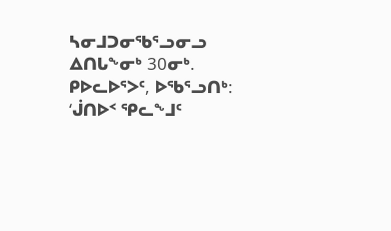ᓴᓂᒧᑐᓂᖃᕐᓗᓂᓗ ᐃᑎᒐᖕᓂᒃ 30ᓂᒃ.
ᑭᐅᓚᐅᕐᐳᑦ, ᐅᖃᕐᓗᑎᒃ: ‘ᒎᑎᐅᑉ ᕿᓚᖕᒧᑦ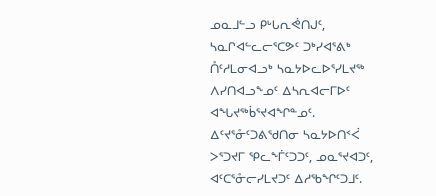ᓄᓇᒧᓪᓗ ᑭᒡᒐᕆᕚᑎᒍᑦ, ᓴᓇᒋᐊᓪᓚᓕᕐᑕᕗᑦ ᑐᒃᓯᐊᕐᕕᒃ ᑍᑦᓱᒪᓂᐊᓗᒃ ᓴᓇᔭᐅᓚᐅᕐᓯᒪᔪᖅ ᐱᓯᑎᐊᓗᖕᓄᑦ ᐃᓴᕆᐊᓕᒥᐅᑦ ᐊᖓᔪᖅᑳᕐᔪᐊᖏᓐᓄᑦ.
ᐃᑦᔪᕐᓁᑦᑐᕕᖁᑎᓂ ᓴᓇᔭᐅᑎᑉᐹ ᐳᕐᑐᔪᒥ ᕿᓚᖕᒦᑦᑐᑐᑦ, ᓄᓇᕐᔪᐊᑐᑦ, ᐊᑦᑕᕐᓁᓕᓯᒪᔪᑐᑦ ᐃᓱᖃᖏᑦᑐᒧᑦ.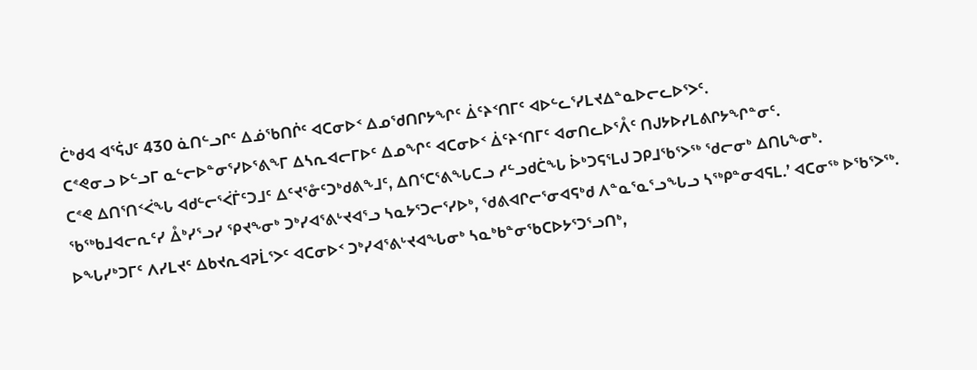ᑖᒃᑯᐊ ᐊᕐᕌᒍᑦ 430 ᓈᑎᓪᓗᒋᑦ ᐃᓅᖃᑎᒌᑦ ᐊᑕᓂᐅᑉ ᐃᓄᖁᑎᒋᔭᖏᑦ ᐄᑦᔨᑉᑎᒥᑦ ᐊᐅᓪᓚᕐᓯᒪᔪᐃᓐᓇᐅᓕᓚᐅᕐᐳᑦ.
ᑕᕝᕙᓂᓗ ᐅᓪᓗᒥ ᓇᓪᓕᐅᓐᓂᕐᓯᐅᕐᕕᖕᒥ ᐃᓴᕆᐊᓕᒥᐅᑦ ᐃᓄᖏᑦ ᐊᑕᓂᐅᑉ ᐄᑦᔨᑉᑎᒥᑦ ᐊᓂᑎᓚᐅᕐᐰᑦ ᑎᒍᔭᐅᓯᒪᕕᒋᔭᖏᓐᓂᑦ.
ᑕᕝᕙ ᐃᑎᕐᑎᑉᐹᖓ ᐊᑯᓪᓕᕐᐹᒦᑦᑐᒧᑦ ᐃᑦᔪᕐᓁᑦᑐᒃᑯᕕᖕᒧᑦ, ᐃᑎᕐᑕᕐᕕᖓᑕᓗ ᓱᓪᓗᑯᑖᖓ ᐆᒃᑐᕋᕐᒪᒍ ᑐᑭᒧᖃᕐᐳᖅ ᖁᓕᓂᒃ ᐃᑎᒐᖕᓂᒃ.
ᖃᖅᑲᒧᐊᓕᕆᑦᓯ ᐂᒃᓯᕐᓗᓯ ᕿᔪᖕᓂᒃ ᑐᒃᓯᐊᕐᕕᒡᔪᐊᕐᓗ ᓴᓇᔭᕐᑐᓕᕐᓯᐅᒃ, ᖁᕕᐊᒋᓕᕐᓂᐊᕋᒃᑯ ᐱᓐᓇᕐᓇᕐᓗᖓᓗ ᓴᖅᑭᓐᓂᐊᕋᒪ.’ ᐊᑕᓂᖅ ᐅᖃᕐᐳᖅ.
ᐅᖓᓯᒃᑐᒥᑦ ᐱᓯᒪᔪᑦ ᐃᑲᔪᕆᐊᕈᒫᕐᐳᑦ ᐊᑕᓂᐅᑉ ᑐᒃᓯᐊᕐᕕᒡᔪᐊᖓᓂᒃ ᓴᓇᒃᑲᓐᓂᖃᑕᐅᔭᕐᑐᕐᓗᑎᒃ,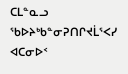ᑕᒪᓐᓇᓗ ᖃᐅᔨᒃᑲᓐᓂᕈᑎᒋᔪᒫᕐᐸᓯ ᐊᑕᓂᐅᑉ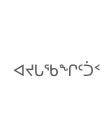ᐊᔪᒐᖃᖏᑦᑑᑉ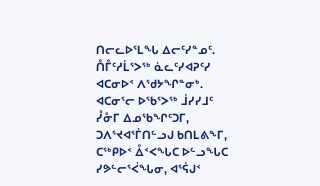ᑎᓕᓚᐅᕐᒪᖓ ᐃᓕᑦᓯᓐᓄᑦ. ᑍᒤᑦᓱᒫᕐᐳᖅ ᓈᓚᑦᓯᐊᕈᑦᓯ ᐊᑕᓂᐅᑉ ᐱᖁᔭᖏᓐᓂᒃ.
ᐊᑕᓂᕐᓕ ᐅᖃᕐᐳᖅ ᒨᓯᓯᒧᑦ ᓮᓁᒥ ᐃᓄᖃᖏᑦᑐᒥ, ᑐᐱᕐᔪᐊᕐᒦᑎᓪᓗᒍ ᑲᑎᒪᕕᖕᒥ, ᑕᖅᑭᐅᑉ ᐂᑉᐸᖓᑕ ᐅᓪᓗᖓᑕ ᓯᕗᓪᓕᕐᐹᖓᓂ, ᐊᕐᕌᒍᑉ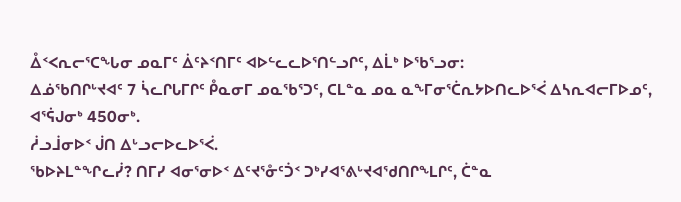ᐂᑉᐸᕆᓕᕐᑕᖓᓂ ᓄᓇᒥᑦ ᐄᑦᔨᑉᑎᒥᑦ ᐊᐅᓪᓚᓚᐅᕐᑎᓪᓗᒋᑦ, ᐃᒫᒃ ᐅᖃᕐᓗᓂ:
ᐃᓅᖃᑎᒋᒡᔪᐊᑦ 7 ᓵᓚᒋᒐᒥᒋᑦ ᑬᓇᓂᒥ ᓄᓇᖃᕐᑐᑦ, ᑕᒪᓐᓇ ᓄᓇ ᓇᖕᒥᓂᕐᑖᕆᔭᐅᑎᓚᐅᕐᐹ ᐃᓴᕆᐊᓕᒥᐅᓄᑦ, ᐊᕐᕌᒍᓂᒃ 450ᓂᒃ.
ᓲᓗᒨᓂᐅᑉ ᒎᑎ ᐃᒡᓗᓕᐅᓚᐅᕐᐹ.
ᖃᐅᔨᒪᓐᖏᓚᓰ? ᑎᒥᓯ ᐊᓂᕐᓂᐅᑉ ᐃᑦᔪᕐᓁᑦᑑᑉ ᑐᒃᓯᐊᕐᕕᒡᔪᐊᖁᑎᒋᖕᒪᒋᑦ, ᑖᓐᓇ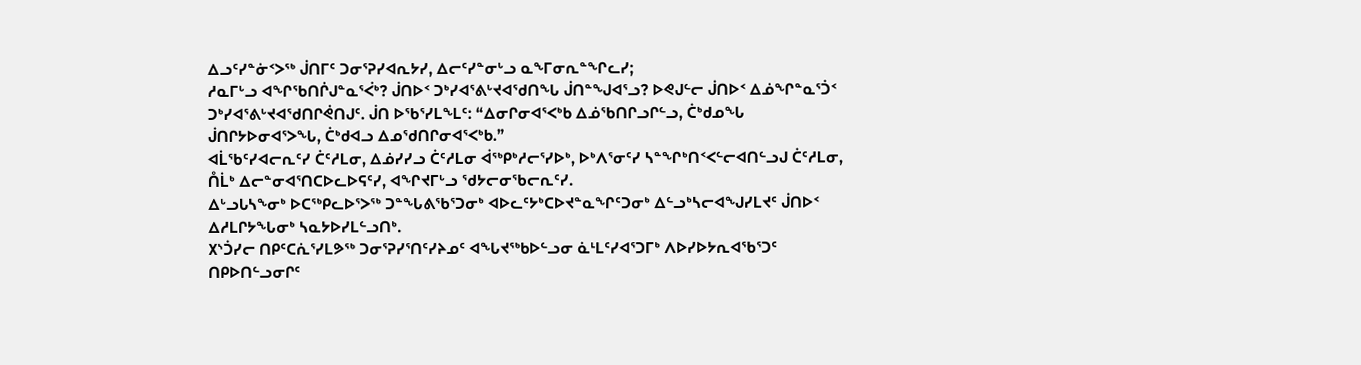ᐃᓗᑦᓯᓐᓃᑉᐳᖅ ᒎᑎᒥᑦ ᑐᓂᕐᕈᓯᐊᕆᔭᓯ, ᐃᓕᑦᓯᓐᓂᒡᓗ ᓇᖕᒥᓂᕆᓐᖏᓚᓯ;
ᓱᓇᒥᒡᓗ ᐊᖏᖃᑎᒌᒍᓐᓇᕐᐹᒃ? ᒎᑎᐅᑉ ᑐᒃᓯᐊᕐᕕᒡᔪᐊᖁᑎᖓ ᒎᑎᓐᖑᐊᕐᓗ? ᐅᕙᒍᓪᓕ ᒎᑎᐅᑉ ᐃᓅᖏᓐᓇᕐᑑᑉ ᑐᒃᓯᐊᕐᕕᒡᔪᐊᖁᑎᒋᕚᑎᒍᑦ. ᒎᑎ ᐅᖃᕐᓯᒪᖕᒪᑦ: “ᐃᓂᒋᓂᐊᕐᐸᒃᑲ ᐃᓅᖃᑎᒋᓗᒋᓪᓗ, ᑖᒃᑯᓄᖓ ᒎᑎᒋᔭᐅᓂᐊᕐᐳᖓ, ᑖᒃᑯᐊᓗ ᐃᓄᖁᑎᒋᓂᐊᕐᐸᒃᑲ.”
ᐊᒫᖃᑦᓯᐊᓕᕆᑦᓯ ᑖᑦᓱᒪᓂ, ᐃᓅᓯᓯᓗ ᑖᑦᓱᒪᓂ ᐋᖅᑭᒃᓱᓕᕐᓯᐅᒃ, ᐅᒃᐱᕐᓂᑦᓯ ᓴᓐᖏᒃᑎᑉᐸᓪᓕᐊᑎᓪᓗᒍ ᑖᑦᓱᒪᓂ, ᑍᒫᒃ ᐃᓕᓐᓂᐊᕐᑎᑕᐅᓚᐅᕋᑦᓯ, ᐊᖏᔪᒥᒡᓗ ᖁᔭᓕᓂᖃᓕᕆᑦᓯ.
ᐃᒡᓗᒐᓴᖕᓂᒃ ᐅᑕᖅᑭᓚᐅᕐᐳᖅ ᑐᓐᖓᕕᖃᕐᑐᓂᒃ ᐊᐅᓚᑦᔭᒃᑕᐅᔪᓐᓇᖏᑦᑐᓂᒃ ᐃᓪᓗᒃᓴᓕᐊᖑᓯᒪᔪᑦ ᒎᑎᐅᑉ ᐃᓱᒪᒋᔭᖓᓂᒃ ᓴᓇᔭᐅᓯᒪᓪᓗᑎᒃ.
᙭ᔅᑑᓯᓕ ᑎᑭᑦᑕᕇᕐᓯᒪᕗᖅ ᑐᓂᕐᕈᓯᕐᑎᑦᓯᔨᓄᑦ ᐊᖓᔪᖅᑲᐅᓪᓗᓂ ᓈᒻᒪᑦᓯᐊᕐᑐᒥᒃ ᐱᐅᓯᐅᔭᕆᐊᖃᕐᑐᑦ ᑎᑭᐅᑎᓪᓗᓂᒋᑦ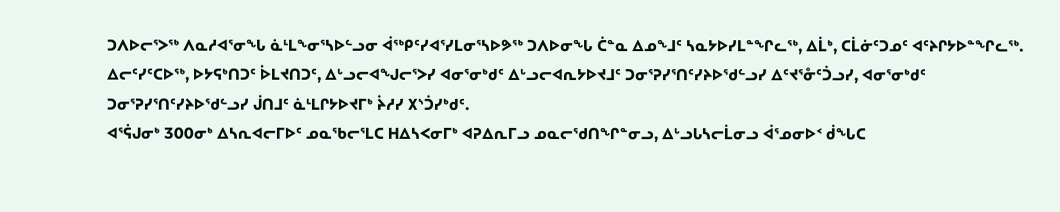ᑐᐱᐅᓕᕐᐳᖅ ᐱᓇᓱᐊᕐᓂᖓ ᓈᒻᒪᖕᓂᕐᓴᐅᓪᓗᓂ ᐋᖅᑭᑦᓯᐊᕐᓯᒪᓂᕐᓴᐅᕗᖅ ᑐᐱᐅᓂᖓ ᑖᓐᓇ ᐃᓄᖕᒧᑦ ᓴᓇᔭᐅᓯᒪᓐᖏᓚᖅ, ᐃᒫᒃ, ᑕᒫᓃᑦᑐᓄᑦ ᐊᑦᔨᒋᔭᐅᓐᖏᓚᖅ.
ᐃᓕᑦᓯᑦᑕᐅᖅ, ᐅᔭᕋᒃᑎᑐᑦ ᐆᒪᔪᑎᑐᑦ, ᐃᒡᓗᓕᐊᖑᓕᕐᐳᓯ ᐊᓂᕐᓂᒃᑯᑦ ᐃᒡᓗᓕᐊᕆᔭᐅᔪᒧᑦ ᑐᓂᕐᕈᓯᕐᑎᑦᓯᔨᐅᖁᓪᓗᓯ ᐃᑦᔪᕐᓁᑦᑑᓗᓯ, ᐊᓂᕐᓂᒃᑯᑦ ᑐᓂᕐᕈᓯᕐᑎᑦᓯᔨᐅᖁᓪᓗᓯ ᒎᑎᒧᑦ ᓈᒻᒪᒋᔭᐅᔪᒥᒃ ᔩᓱᓯ ᙭ᔅᑑᓯᒃᑯᑦ.
ᐊᕐᕌᒍᓂᒃ 300ᓂᒃ ᐃᓴᕆᐊᓕᒥᐅᑦ ᓄᓇᖃᓕᕐᒪᑕ ᕼᐃᓴᐸᓂᒥᒃ ᐊᕈᐃᕆᒥᓗ ᓄᓇᓕᖁᑎᖏᓐᓂᓗ, ᐃᒡᓗᒐᓴᓕᒫᓂᓗ ᐋᕐᓄᓂᐅᑉ ᑰᖓᑕ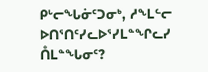ᑭᒡᓕᖓᓃᑦᑐᓂᒃ, ᓱᖕᒪᓪᓕ ᐅᑎᕐᑎᑦᓯᓚᐅᕐᓯᒪᓐᖏᓚᓯ ᑍᒪᓐᖓᓂᑦ?